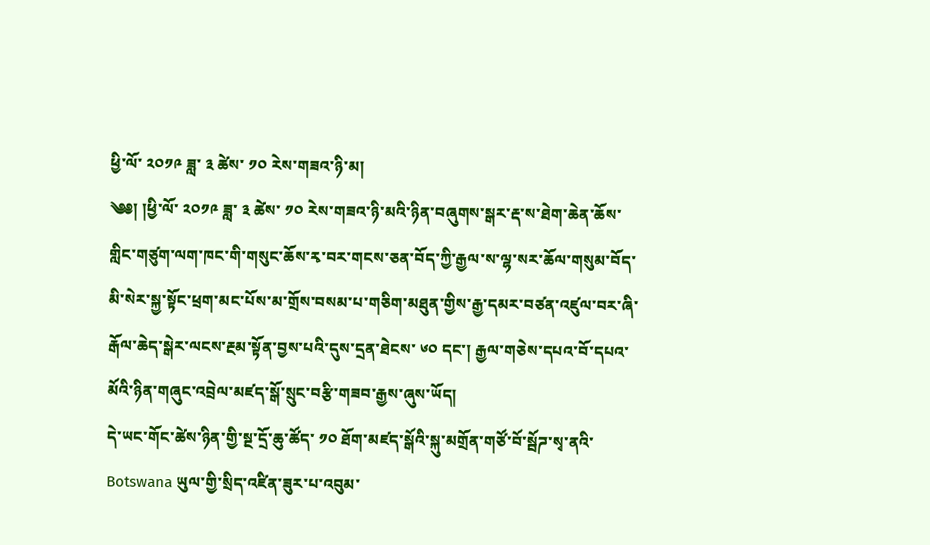ཕྱི་ལོ་ ༢༠༡༩ ཟླ་ ༣ ཚེས་ ༡༠ རེས་གཟའ་ཉི་མ།
༄༅། །ཕྱི་ལོ་ ༢༠༡༩ ཟླ་ ༣ ཚེས་ ༡༠ རེས་གཟའ་ཉི་མའི་ཉིན་བཞུགས་སྒར་རྡ་ས་ཐེག་ཆེན་ཆོས་གླིང་གཙུག་ལག་ཁང་གི་གསུང་ཆོས་རྭ་བར་གངས་ཅན་བོད་ཀྱི་རྒྱལ་ས་ལྷ་སར་ཆོལ་གསུམ་བོད་མི་སེར་སྐྱ་སྟོང་ཕྲག་མང་པོས་མ་གྲོས་བསམ་པ་གཅིག་མཐུན་གྱིས་རྒྱ་དམར་བཙན་འཛུལ་བར་ཞི་རྒོལ་ཆེད་སྒེར་ལངས་རྔམ་སྟོན་བྱས་པའི་དུས་དྲན་ཐེངས་ ༦༠ དང་། རྒྱལ་གཅེས་དཔའ་བོ་དཔའ་མོའི་ཉིན་གཞུང་འབྲེལ་མཛད་སྒོ་སྲུང་བརྩི་གཟབ་རྒྱས་ཞུས་ཡོད།
དེ་ཡང་གོང་ཚེས་ཉིན་གྱི་སྔ་དྲོ་ཆུ་ཚོད་ ༡༠ ཐོག་མཛད་སྒོའི་སྐུ་མགྲོན་གཙོ་བོ་སྦོཌ་སྭ་ནའི་ Botswana ཡུལ་གྱི་སྲིད་འཛིན་ཟུར་པ་འབུམ་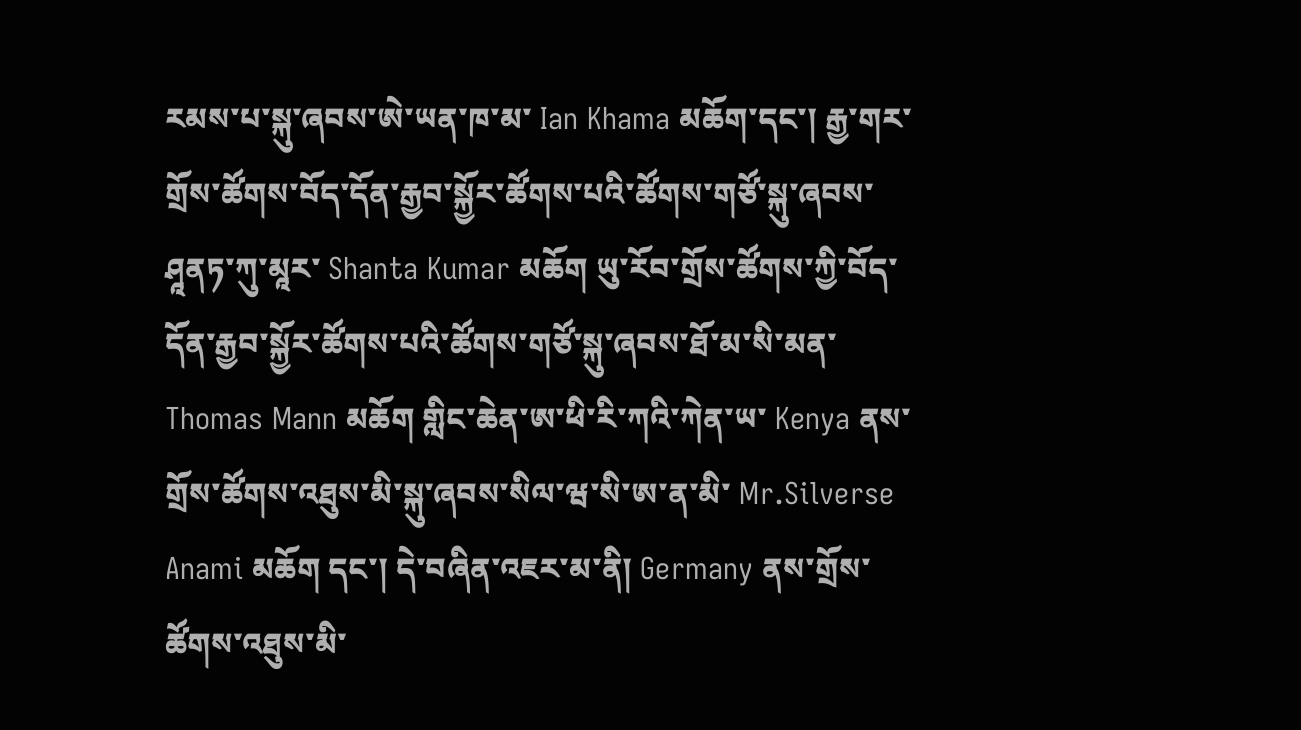རམས་པ་སྐུ་ཞབས་ཨེ་ཡན་ཁ་མ་ Ian Khama མཆོག་དང་། རྒྱ་གར་གྲོས་ཚོགས་བོད་དོན་རྒྱབ་སྐྱོར་ཚོགས་པའི་ཚོགས་གཙོ་སྐུ་ཞབས་ཤཱནཏ་ཀུ་མཱར་ Shanta Kumar མཆོག ཡུ་རོབ་གྲོས་ཚོགས་ཀྱི་བོད་དོན་རྒྱབ་སྐྱོར་ཚོགས་པའི་ཚོགས་གཙོ་སྐུ་ཞབས་ཐོ་མ་སི་མན་ Thomas Mann མཆོག གླིང་ཆེན་ཨ་ཕི་རི་ཀའི་ཀེན་ཡ་ Kenya ནས་གྲོས་ཚོགས་འཐུས་མི་སྐུ་ཞབས་སིལ་ཝ་སི་ཨ་ན་མི་ Mr.Silverse Anami མཆོག དང་། དེ་བཞིན་འཇར་མ་ནི། Germany ནས་གྲོས་ཚོགས་འཐུས་མི་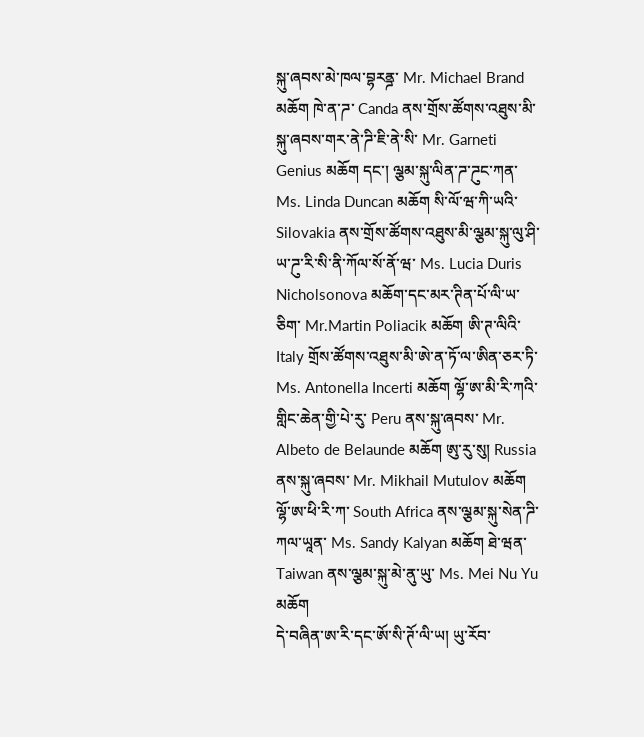སྐུ་ཞབས་མེ་ཁལ་བྷརནྜ་ Mr. Michael Brand མཆོག ཁེ་ན་ཌ་ Canda ནས་གྲོས་ཚོགས་འཐུས་མི་སྐུ་ཞབས་གར་ནེ་ཌི་ཇི་ནེ་སི་ Mr. Garneti Genius མཆོག དང་། ལྕམ་སྐུ་ལིན་ཌ་ཌུང་ཀན་ Ms. Linda Duncan མཆོག སི་ལོ་ཝ་ཀི་ཡའི་ Silovakia ནས་གྲོས་ཚོགས་འཐུས་མི་ལྕམ་སྐུ་ལུ་ཤི་ཡ་ཌུ་རི་སི་ནི་ཀོལ་སོ་ནོ་ཝ་ Ms. Lucia Duris Nicholsonova མཆོག་དང་མར་ཊིན་པོ་ལི་ཡ་ཅིག་ Mr.Martin Poliacik མཆོག ཨི་ཊ་ལིའི་ Italy གྲོས་ཚོགས་འཐུས་མི་ཨེ་ན་ཏོ་ལ་ཨིན་ཅར་ཏི་ Ms. Antonella Incerti མཆོག ལྷོ་ཨ་མི་རི་ཀའི་གླིང་ཆེན་གྱི་པེ་རུ་ Peru ནས་སྐུ་ཞབས་ Mr. Albeto de Belaunde མཆོག ཨུ་རུ་སུ། Russia ནས་སྐུ་ཞབས་ Mr. Mikhail Mutulov མཆོག ལྷོ་ཨ་ཕི་རི་ཀ་ South Africa ནས་ལྕམ་སྐུ་སེན་ཌི་ཀལ་ཡཱན་ Ms. Sandy Kalyan མཆོག ཐེ་ཝན་ Taiwan ནས་ལྕམ་སྐུ་མེ་ནུ་ཡུ་ Ms. Mei Nu Yu མཆོག
དེ་བཞིན་ཨ་རི་དང་ཨོ་སི་ཊོ་ལི་ཡ། ཡུ་རོབ་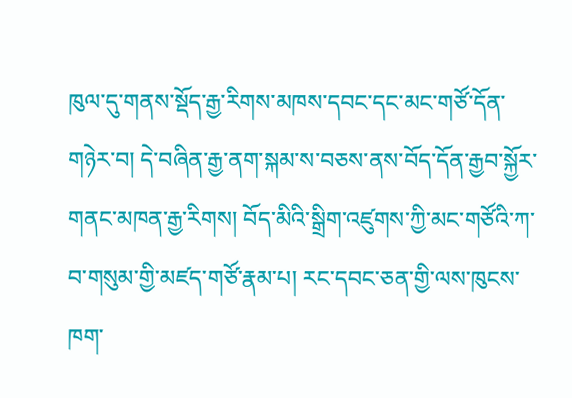ཁུལ་དུ་གནས་སྡོད་རྒྱ་རིགས་མཁས་དབང་དང་མང་གཙོ་དོན་གཉེར་བ། དེ་བཞིན་རྒྱ་ནག་སྐམ་ས་བཅས་ནས་བོད་དོན་རྒྱབ་སྐྱོར་གནང་མཁན་རྒྱ་རིགས། བོད་མིའི་སྒྲིག་འཛུགས་ཀྱི་མང་གཙོའི་ཀ་བ་གསུམ་གྱི་མཛད་གཙོ་རྣམ་པ། རང་དབང་ཅན་གྱི་ལས་ཁུངས་ཁག་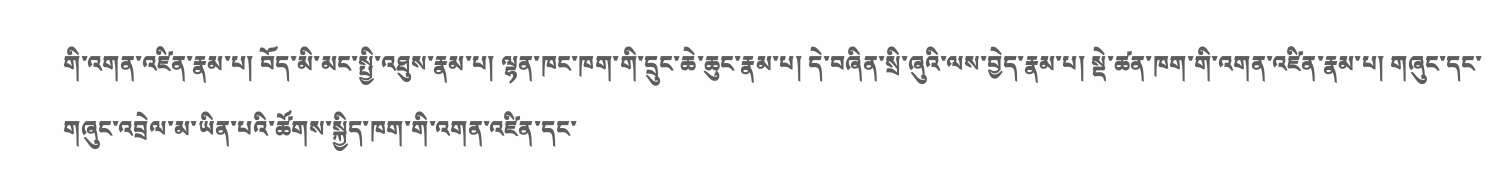གི་འགན་འཛིན་རྣམ་པ། བོད་མི་མང་སྤྱི་འཐུས་རྣམ་པ། ལྷན་ཁང་ཁག་གི་དྲུང་ཆེ་ཆུང་རྣམ་པ། དེ་བཞིན་སྲི་ཞུའི་ལས་བྱེད་རྣམ་པ། སྡེ་ཚན་ཁག་གི་འགན་འཛིན་རྣམ་པ། གཞུང་དང་གཞུང་འབྲེལ་མ་ཡིན་པའི་ཚོགས་སྐྱིད་ཁག་གི་འགན་འཛིན་དང་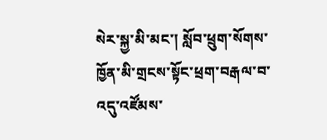སེར་སྐྱ་མི་མང་། སློབ་ཕྲུག་སོགས་ཁྱོན་མི་གྲངས་སྟོང་ཕྲག་བརྒལ་བ་འདུ་འཛོམས་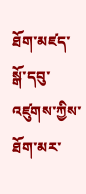ཐོག་མཛད་སྒོ་དབུ་འཛུགས་ཀྱིས་ཐོག་མར་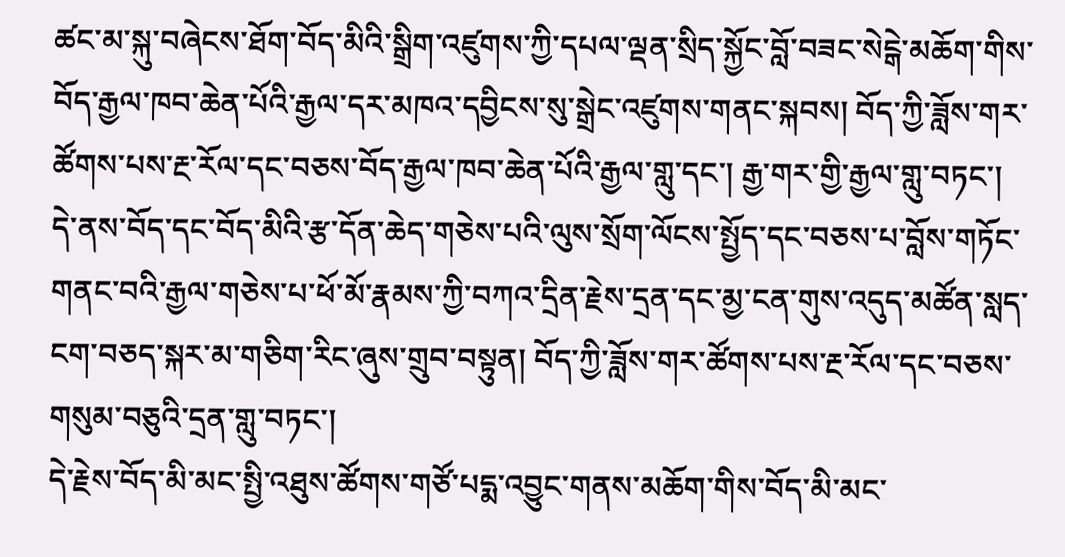ཚང་མ་སྐུ་བཞེངས་ཐོག་བོད་མིའི་སྒྲིག་འཛུགས་ཀྱི་དཔལ་ལྡན་སྲིད་སྐྱོང་བློ་བཟང་སེངྒེ་མཆོག་གིས་བོད་རྒྱལ་ཁབ་ཆེན་པོའི་རྒྱལ་དར་མཁའ་དབྱིངས་སུ་སྒྲེང་འཛུགས་གནང་སྐབས། བོད་ཀྱི་ཟློས་གར་ཚོགས་པས་རྔ་རོལ་དང་བཅས་བོད་རྒྱལ་ཁབ་ཆེན་པོའི་རྒྱལ་གླུ་དང་། རྒྱ་གར་གྱི་རྒྱལ་གླུ་བཏང་།
དེ་ནས་བོད་དང་བོད་མིའི་རྩ་དོན་ཆེད་གཅེས་པའི་ལུས་སྲོག་ལོངས་སྤྱོད་དང་བཅས་པ་བློས་གཏོང་གནང་བའི་རྒྱལ་གཅེས་པ་ཕོ་མོ་རྣམས་ཀྱི་བཀའ་དྲིན་རྗེས་དྲན་དང་མྱ་ངན་གུས་འདུད་མཚོན་སླད་ངག་བཅད་སྐར་མ་གཅིག་རིང་ཞུས་གྲུབ་བསྟུན། བོད་ཀྱི་ཟློས་གར་ཚོགས་པས་རྔ་རོལ་དང་བཅས་གསུམ་བཅུའི་དྲན་གླུ་བཏང་།
དེ་རྗེས་བོད་མི་མང་སྤྱི་འཐུས་ཚོགས་གཙོ་པདྨ་འབྱུང་གནས་མཆོག་གིས་བོད་མི་མང་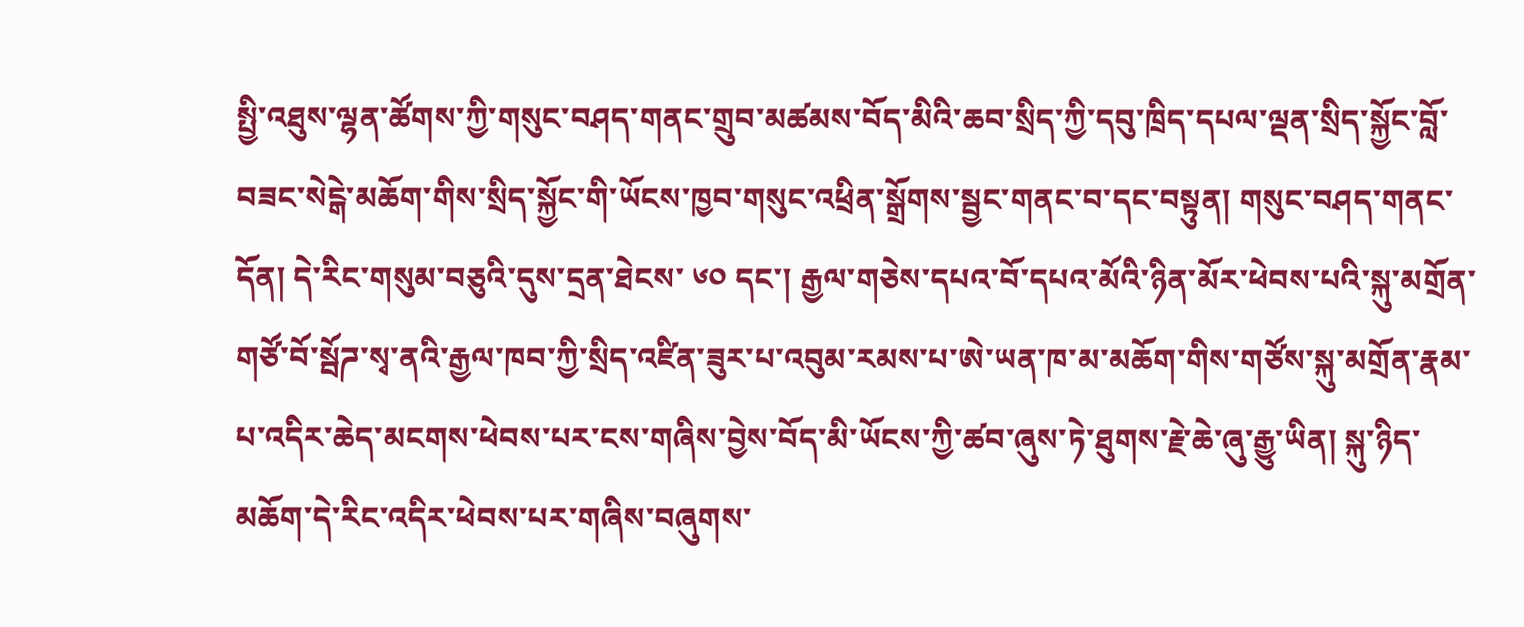སྤྱི་འཐུས་ལྷན་ཚོགས་ཀྱི་གསུང་བཤད་གནང་གྲུབ་མཚམས་བོད་མིའི་ཆབ་སྲིད་ཀྱི་དབུ་ཁྲིད་དཔལ་ལྡན་སྲིད་སྐྱོང་བློ་བཟང་སེངྒེ་མཆོག་གིས་སྲིད་སྐྱོང་གི་ཡོངས་ཁྱབ་གསུང་འཕྲིན་སྒྲོགས་སྦྱང་གནང་བ་དང་བསྟུན། གསུང་བཤད་གནང་དོན། དེ་རིང་གསུམ་བཅུའི་དུས་དྲན་ཐེངས་ ༦༠ དང་། རྒྱལ་གཅེས་དཔའ་བོ་དཔའ་མོའི་ཉིན་མོར་ཕེབས་པའི་སྐུ་མགྲོན་གཙོ་བོ་སྦོཌ་སྭ་ནའི་རྒྱལ་ཁབ་ཀྱི་སྲིད་འཛིན་ཟུར་པ་འབུམ་རམས་པ་ཨེ་ཡན་ཁ་མ་མཆོག་གིས་གཙོས་སྐུ་མགྲོན་རྣམ་པ་འདིར་ཆེད་མངགས་ཕེབས་པར་ངས་གཞིས་བྱེས་བོད་མི་ཡོངས་ཀྱི་ཚབ་ཞུས་ཏེ་ཐུགས་རྗེ་ཆེ་ཞུ་རྒྱུ་ཡིན། སྐུ་ཉིད་མཆོག་དེ་རིང་འདིར་ཕེབས་པར་གཞིས་བཞུགས་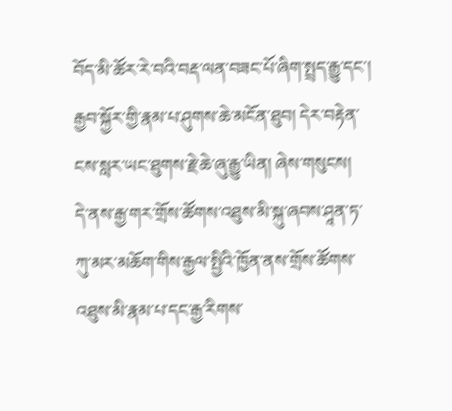བོད་མི་ཚོར་རེ་བའི་བརྡ་ལན་བཟང་པོ་ཞིག་སྤྲད་རྒྱུ་དང་། རྒྱབ་སྐྱོར་གྱི་རྣམ་པ་ཤུགས་ཆེ་མངོན་ཐུབ། དེར་བརྟེན་ངས་སླར་ཡང་ཐུགས་རྗེ་ཆེ་ཞུ་རྒྱུ་ཡིན། ཞེས་གསུངས།
དེ་ནས་རྒྱ་གར་གྲོས་ཚོགས་འཐུས་མི་སྐུ་ཞབས་ཤཱན་ཏ་ཀུ་མར་མཆོག་གིས་རྒྱལ་སྤྱིའི་ཁྱོན་ནས་གྲོས་ཚོགས་འཐུས་མི་རྣམ་པ་དང་རྒྱ་རིགས་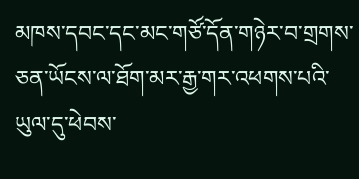མཁས་དབང་དང་མང་གཙོ་དོན་གཉེར་བ་གྲགས་ཅན་ཡོངས་ལ་ཐོག་མར་རྒྱ་གར་འཕགས་པའི་ཡུལ་དུ་ཕེབས་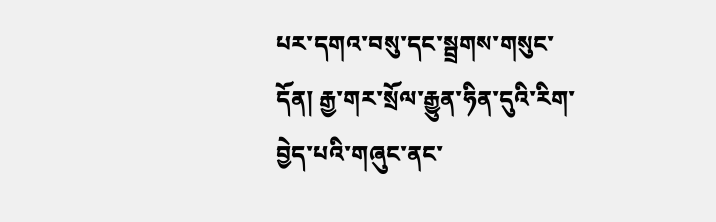པར་དགའ་བསུ་དང་སྦྲགས་གསུང་དོན། རྒྱ་གར་སྲོལ་རྒྱུན་ཧིན་དུའི་རིག་བྱེད་པའི་གཞུང་ནང་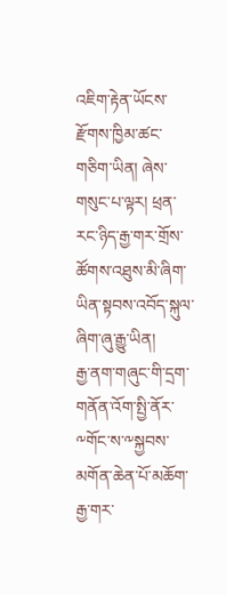འཇིག་རྟེན་ཡོངས་རྫོགས་ཁྱིམ་ཚང་གཅིག་ཡིན། ཞེས་གསུང་པ་ལྟར། ཕྲན་རང་ཉིད་རྒྱ་གར་གྲོས་ཚོགས་འཐུས་མི་ཞིག་ཡིན་སྟབས་འབོད་སྐུལ་ཞིག་ཞུ་རྒྱུ་ཡིན།
རྒྱ་ནག་གཞུང་གི་དྲག་གནོན་འོག་སྤྱི་ནོར་༸གོང་ས་༸སྐྱབས་མགོན་ཆེན་པོ་མཆོག་རྒྱ་གར་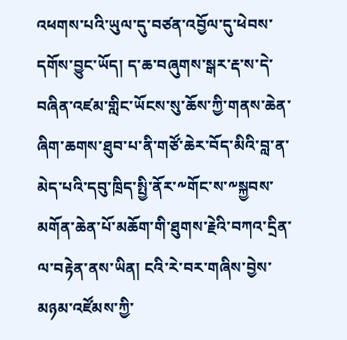འཕགས་པའི་ཡུལ་དུ་བཙན་འབྱོལ་དུ་ཕེབས་དགོས་བྱུང་ཡོད། ད་ཆ་བཞུགས་སྒར་རྡ་ས་དེ་བཞིན་འཛམ་གླིང་ཡོངས་སུ་ཆོས་ཀྱི་གནས་ཆེན་ཞིག་ཆགས་ཐུབ་པ་ནི་གཙོ་ཆེར་བོད་མིའི་བླ་ན་མེད་པའི་དབུ་ཁྲིད་སྤྱི་ནོར་༸གོང་ས་༸སྐྱབས་མགོན་ཆེན་པོ་མཆོག་གི་ཐུགས་རྗེའི་བཀའ་དྲིན་ལ་བརྟེན་ནས་ཡིན། ངའི་རེ་བར་གཞིས་བྱེས་མཉམ་འཛོམས་ཀྱི་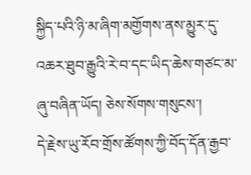སྐྱིད་པའི་ཉི་མ་ཞིག་མགྱོགས་ནས་མྱུར་དུ་འཆར་ཐུབ་རྒྱུའི་རེ་བ་དང་ཡིད་ཆེས་གཙང་མ་ཞུ་བཞིན་ཡོད། ཅེས་སོགས་གསུངས་།
དེ་རྗེས་ཡུ་རོབ་གྲོས་ཚོགས་ཀྱི་བོད་དོན་རྒྱབ་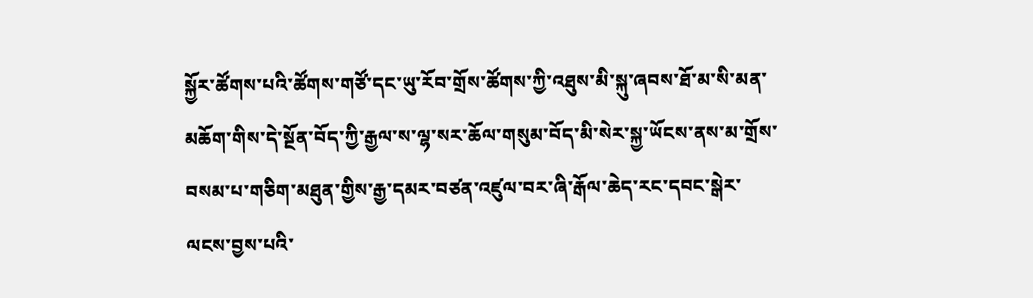སྐྱོར་ཚོགས་པའི་ཚོགས་གཙོ་དང་ཡུ་རོབ་གྲོས་ཚོགས་ཀྱི་འཐུས་མི་སྐུ་ཞབས་ཐོ་མ་སི་མན་མཆོག་གིས་དེ་སྔོན་བོད་ཀྱི་རྒྱལ་ས་ལྷ་སར་ཆོལ་གསུམ་བོད་མི་སེར་སྐྱ་ཡོངས་ནས་མ་གྲོས་བསམ་པ་གཅིག་མཐུན་གྱིས་རྒྱ་དམར་བཙན་འཛུལ་བར་ཞི་རྒོལ་ཆེད་རང་དབང་སྒེར་ལངས་བྱས་པའི་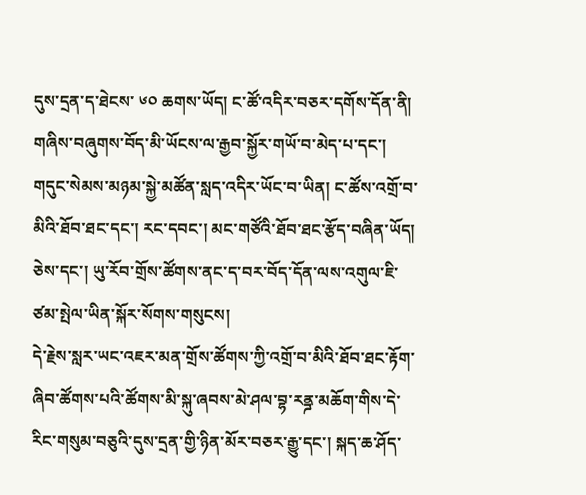དུས་དྲན་ད་ཐེངས་ ༦༠ ཆགས་ཡོད། ང་ཚོ་འདིར་བཅར་དགོས་དོན་ནི། གཞིས་བཞུགས་བོད་མི་ཡོངས་ལ་རྒྱབ་སྐྱོར་གཡོ་བ་མེད་པ་དང་། གདུང་སེམས་མཉམ་སྐྱེ་མཚོན་སླད་འདིར་ཡོང་བ་ཡིན། ང་ཚོས་འགྲོ་བ་མིའི་ཐོབ་ཐང་དང་། རང་དབང་། མང་གཙོའི་ཐོབ་ཐང་རྩོད་བཞིན་ཡོད། ཅེས་དང་། ཡུ་རོབ་གྲོས་ཚོགས་ནང་ད་བར་བོད་དོན་ལས་འགུལ་ཇི་ཙམ་སྤེལ་ཡིན་སྐོར་སོགས་གསུངས།
དེ་རྗེས་སླར་ཡང་འཇར་མན་གྲོས་ཚོགས་ཀྱི་འགྲོ་བ་མིའི་ཐོབ་ཐང་རྟོག་ཞིབ་ཚོགས་པའི་ཚོགས་མི་སྐུ་ཞབས་མེ་ཤལ་བྷ་རནྜ་མཆོག་གིས་དེ་རིང་གསུམ་བཅུའི་དུས་དྲན་གྱི་ཉིན་མོར་བཅར་རྒྱུ་དང་། སྐད་ཆ་ཤོད་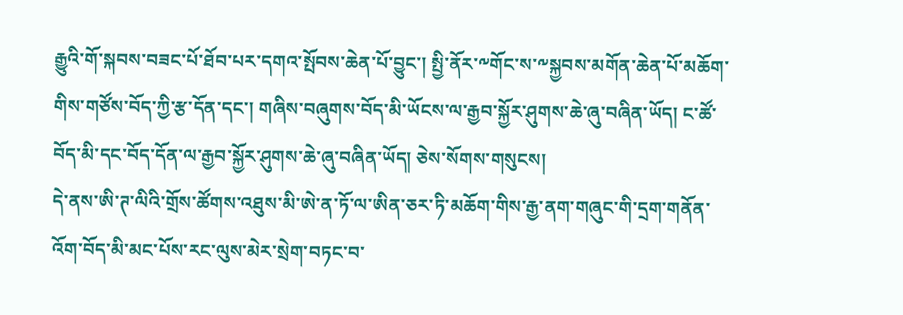རྒྱུའི་གོ་སྐབས་བཟང་པོ་ཐོབ་པར་དགའ་སྤོབས་ཆེན་པོ་བྱུང་། སྤྱི་ནོར་༸གོང་ས་༸སྐྱབས་མགོན་ཆེན་པོ་མཆོག་གིས་གཙོས་བོད་ཀྱི་རྩ་དོན་དང་། གཞིས་བཞུགས་བོད་མི་ཡོངས་ལ་རྒྱབ་སྐྱོར་ཤུགས་ཆེ་ཞུ་བཞིན་ཡོད། ང་ཚོ་བོད་མི་དང་བོད་དོན་ལ་རྒྱབ་སྐྱོར་ཤུགས་ཆེ་ཞུ་བཞིན་ཡོད། ཅེས་སོགས་གསུངས།
དེ་ནས་ཨི་ཊ་ལིའི་གྲོས་ཚོགས་འཐུས་མི་ཨེ་ན་ཏོ་ལ་ཨིན་ཅར་ཏི་མཆོག་གིས་རྒྱ་ནག་གཞུང་གི་དྲག་གནོན་འོག་བོད་མི་མང་པོས་རང་ལུས་མེར་སྲེག་བཏང་བ་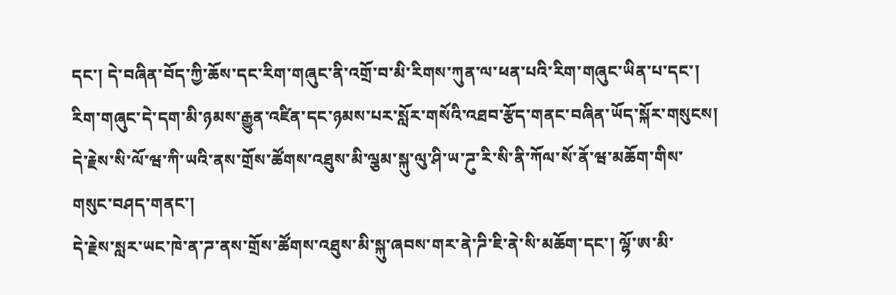དང་། དེ་བཞིན་བོད་ཀྱི་ཆོས་དང་རིག་གཞུང་ནི་འགྲོ་བ་མི་རིགས་ཀུན་ལ་ཕན་པའི་རིག་གཞུང་ཡིན་པ་དང་། རིག་གཞུང་དེ་དག་མི་ཉམས་རྒྱུན་འཛིན་དང་ཉམས་པར་སློར་གསོའི་འཐབ་རྩོད་གནང་བཞིན་ཡོད་སྐོར་གསུངས། དེ་རྗེས་སི་ལོ་ཝ་ཀི་ཡའི་ནས་གྲོས་ཚོགས་འཐུས་མི་ལྕམ་སྐུ་ལུ་ཤི་ཡ་ཌུ་རི་སི་ནི་ཀོལ་སོ་ནོ་ཝ་མཆོག་གིས་གསུང་བཤད་གནང་།
དེ་རྗེས་སླར་ཡང་ཁེ་ན་ཌ་ནས་གྲོས་ཚོགས་འཐུས་མི་སྐུ་ཞབས་གར་ནེ་ཌི་ཇི་ནེ་སི་མཆོག་དང་། ལྷོ་ཨ་མི་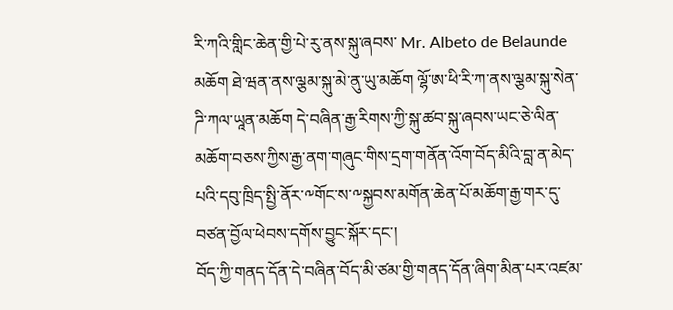རི་ཀའི་གླིང་ཆེན་གྱི་པེ་རུ་ནས་སྐུ་ཞབས་ Mr. Albeto de Belaunde མཆོག ཐེ་ཝན་ནས་ལྕམ་སྐུ་མེ་ནུ་ཡུ་མཆོག ལྷོ་ཨ་ཕི་རི་ཀ་ནས་ལྕམ་སྐུ་སེན་ཌི་ཀལ་ཡཱན་མཆོག དེ་བཞིན་རྒྱ་རིགས་ཀྱི་སྐུ་ཚབ་སྐུ་ཞབས་ཡང་ཅེ་ལིན་མཆོག་བཅས་ཀྱིས་རྒྱ་ནག་གཞུང་གིས་དྲག་གནོན་འོག་བོད་མིའི་བླ་ན་མེད་པའི་དབུ་ཁྲིད་སྤྱི་ནོར་༸གོང་ས་༸སྐྱབས་མགོན་ཆེན་པོ་མཆོག་རྒྱ་གར་དུ་བཙན་བྱོལ་ཕེབས་དགོས་བྱུང་སྐོར་དང་།
བོད་ཀྱི་གནད་དོན་དེ་བཞིན་བོད་མི་ཙམ་གྱི་གནད་དོན་ཞིག་མིན་པར་འཛམ་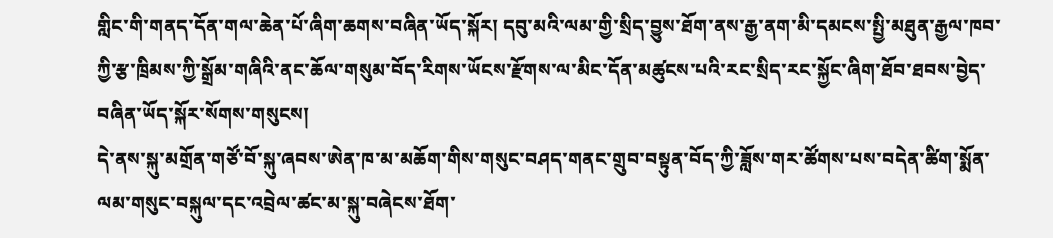གླིང་གི་གནད་དོན་གལ་ཆེན་པོ་ཞིག་ཆགས་བཞིན་ཡོད་སྐོར། དབུ་མའི་ལམ་གྱི་སྲིད་བྱུས་ཐོག་ནས་རྒྱ་ནག་མི་དམངས་སྤྱི་མཐུན་རྒྱལ་ཁབ་ཀྱི་རྩ་ཁྲིམས་ཀྱི་སྒྲོམ་གཞིའི་ནང་ཆོལ་གསུམ་བོད་རིགས་ཡོངས་རྫོགས་ལ་མིང་དོན་མཚུངས་པའི་རང་སྲིད་རང་སྐྱོང་ཞིག་ཐོབ་ཐབས་བྱེད་བཞིན་ཡོད་སྐོར་སོགས་གསུངས།
དེ་ནས་སྐུ་མགྲོན་གཙོ་བོ་སྐུ་ཞབས་ཨེན་ཁ་མ་མཆོག་གིས་གསུང་བཤད་གནང་གྲུབ་བསྟུན་བོད་ཀྱི་ཟློས་གར་ཚོགས་པས་བདེན་ཚིག་སྨོན་ལམ་གསུང་བསྐུལ་དང་འབྲེལ་ཚང་མ་སྐུ་བཞེངས་ཐོག་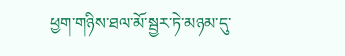ཕྱག་གཉིས་ཐལ་མོ་སྦྱར་ཏེ་མཉམ་དུ་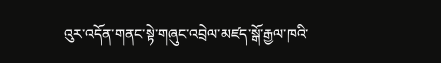འུར་འདོན་གནང་སྟེ་གཞུང་འབྲེལ་མཛད་སྒོ་རྒྱལ་ཁའི་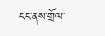ངང་ནས་གྲོལ་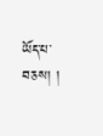ཡོད་པ་བཅས། །